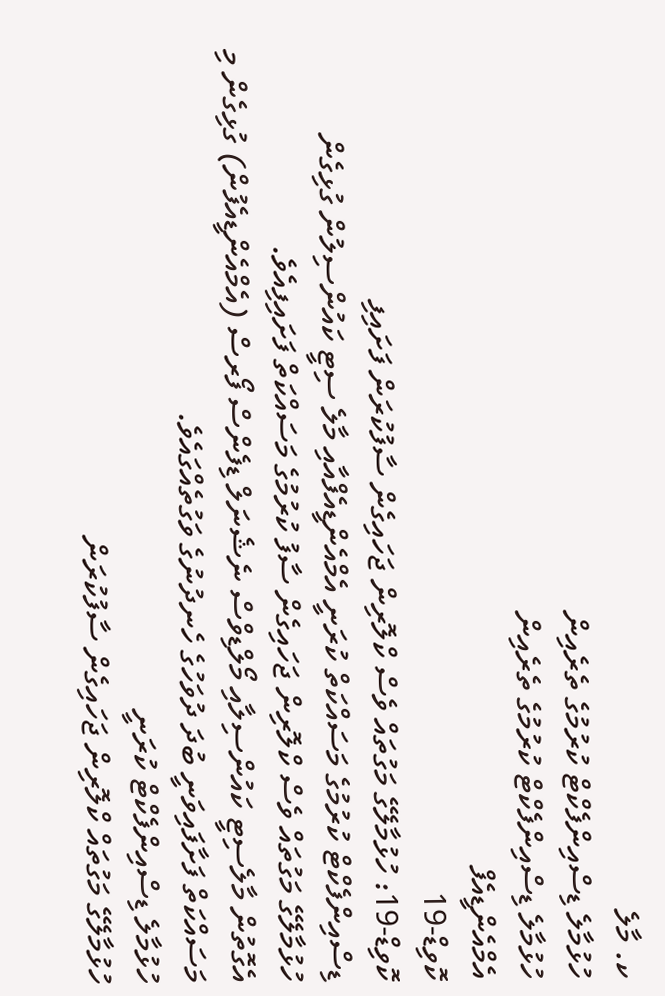ކ. މާލެ
ހުޅުމާލެ ޑިސްއިންފެކްޓް ކުރުމުގެ ތެރެއިން
ހުޅުމާލެ ޑިސްއިންފެކްޓް ކުރުމުގެ ތެރެއިން
އެމްއެންޑީއެފް
ކޮވިޑް-19
ކޮވިޑް-19: ހުޅުމާލޭގެ މަގުތައް ވެސް ކްލޮރިން ޖަހައިގެން ސާފުކުރަން ފަށައިފި
ޑިސްއިންފެކްޓް ކުރުމުގެ މަސައްކަތް ކުރަނީ އެމްއެންޑީއެފްއާއި މާލެ ސިޓީ ކައުންސިލުން ގުޅިގެން
ހުޅުމާލޭގެ މަގުތައް ވެސް ކްލޮރިން ޖަހައިގެން ސާފު ކުރުމުގެ މަސައްކަތް ފަށައިފިއެވެ.
އެގޮތުން މާލެސިޓީ ކައުންސިލާއި މޯލްޑިވްސް ނެޝެނަލް ޑިފެންސް ފޯރސް (އެމްއެންޑީއެފުން) ގުޅިގެން މި މަސައްކަތް ފަށާފައިވަނީ ބުދަ ދުވަހުގެ ހެނދުނުގެ ވަގުތެއްގައެވެ.
ހުޅުމާލެ ޑިސްއިންފެކްޓް ކުރަނީ
ހުޅުމާލޭގެ މަގުތައް ކްލޮރިން ޖަހައިގެން ސާފުކުރަން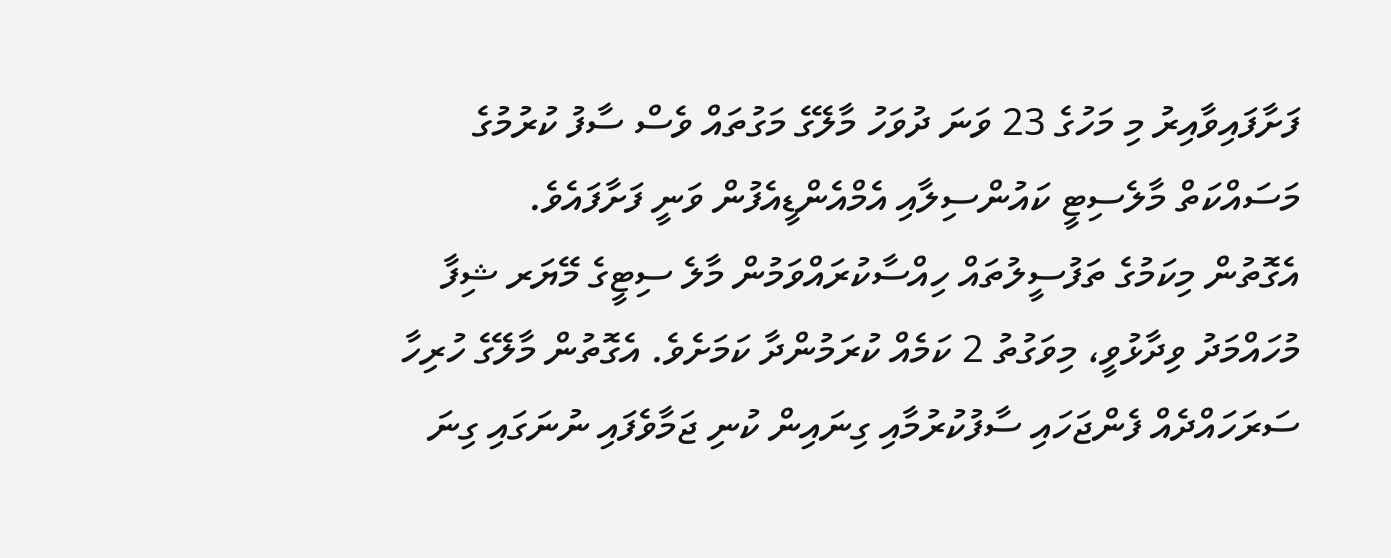ފަށާފައިވާއިރު މި މަހުގެ 23 ވަނަ ދުވަހު މާލޭގެ މަގުތައް ވެސް ސާފު ކުރުމުގެ މަސައްކަތް މާލެސިޓީ ކައުންސިލާއި އެމްއެންޑީއެފުން ވަނީ ފަށާފައެވެ.
އެގޮތުން މިކަމުގެ ތަފުސީލުތައް ހިއްސާކުރައްވަމުން މާލެ ސިޓީގެ މޭޔަރ ޝިފާ މުހައްމަދު ވިދާޅުވީ، މިވަގުތު 2 ކަމެއް ކުރަމުންދާ ކަމަށެވެ. އެގޮތުން މާލޭގެ ހުރިހާ ސަރަހައްދެއް ފެންޖަހައި ސާފުކުރުމާއި ގިނައިން ކުނި ޖަމާވެފައި ނުނަގައި ގިނަ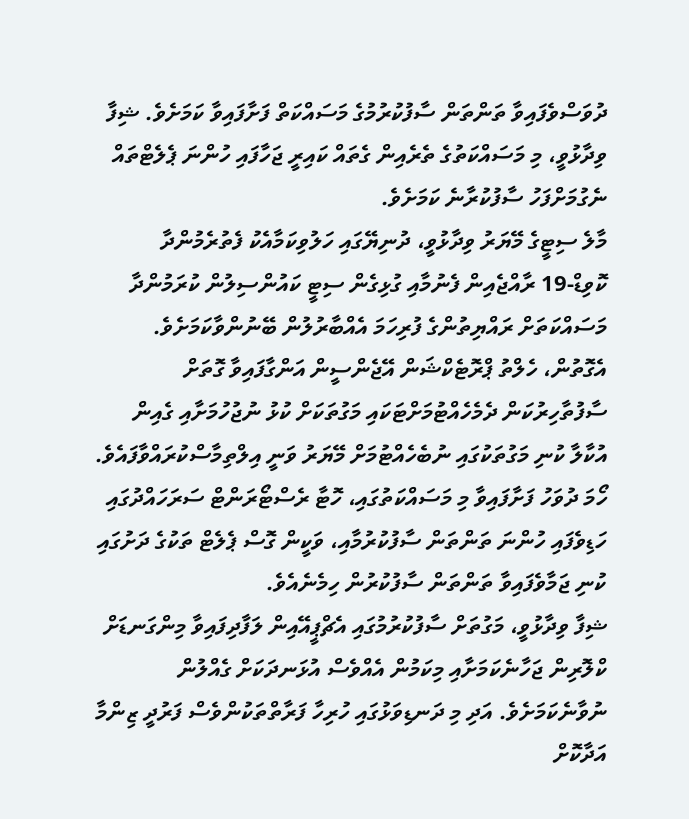ދުވަސްވެފައިވާ ތަންތަން ސާފުކުރުމުގެ މަސައްކަތް ފަށާފައިވާ ކަމަށެވެ. ޝިފާ ވިދާޅުވީ، މި މަސައްކަތުގެ ތެރެއިން ގެތައް ކައިރީ ޖަހާފައި ހުންނަ ޕެލެޓްތައް ނެގުމަށްފަހު ސާފުކުރާނެ ކަމަށެވެ.
މާލެ ސިޓީގެ މޭޔަރު ވިދާޅުވީ، ދުނިޔޭގައި ހަލުވިކަމާއެކު ފެތުރެމުންދާ ކޮވިޑް-19 ރާއްޖެއިން ފެނުމާއި ގުޅިގެން ސިޓީ ކައުންސިލުން ކުރަމުންދާ މަސައްކަތަށް ރައްޔިތުންގެ ފުރިހަމަ އެއްބާރުލުން ބޭނުންވާކަމަށެވެ. އެގޮތުން، ހެލްތު ޕްރޮޓެކްޝަން އޭޖެންސީން އަންގާފައިވާ ގޮތަށް ސާފުތާހިރުކަން ދެމެހެއްޓުމަށްޓަކައި މަގުތަކަށް ކުޅު ނުޖުހުމަށާއި ގެއިން އުކާލާ ކުނި މަގުތަކުގައި ނުބެހެއްޓުމަށް މޭޔަރު ވަނީ އިލްތިމާސްކުރައްވާފައެވެ. ހޯމަ ދުވަހު ފަށާފައިވާ މި މަސައްކަތުގައި، ހޮޓާ ރެސްޓޯރަންޓް ސަރަހައްދުގައި ހަޑިވެފައި ހުންނަ ތަންތަން ސާފުކުރުމާއި، ވަކީން ގޮސް ޕެލެޓް ތަކުގެ ދަށުގައި ކުނި ޖަމާވެފައިވާ ތަންތަން ސާފުކުރުން ހިމެނެއެވެ.
ޝިފާ ވިދާޅުވީ، މަގުތަށް ސާފުކުރުމުގައި އެޗްޕީއޭއިން ލަފާދިފައިވާ މިންގަނޑަށް ކްލޮރިން ޖަހާނެކަމަށާއި މިކަމުން އެއްވެސް އުޅަނދަކަށް ގެއްލުން ނުވާނެކަމަށެވެ. އަދި މި ދަނޑިވަޅުގައި ހުރިހާ ފަރާތްތަކުންވެސް ފަރުދީ ޒިންމާ އަދާކޮށް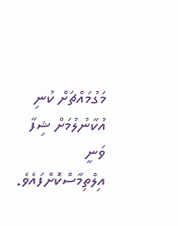މަގުމައްޗަށް ކުނި އުކާނުލުމަށް ޝިފާ ވަނީ އިލްތިމާސްކޮށްފައެވެ.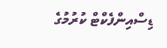ޑިސްއިންފެކްޓް ކުރުމުގެ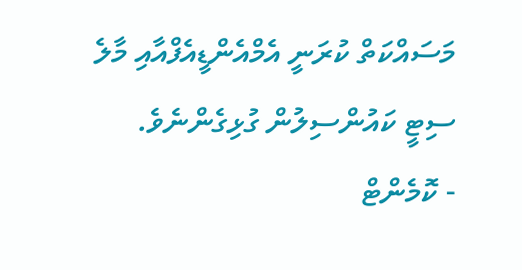މަސައްކަތް ކުރަނީ އެމްއެންޑީއެފްއާއި މާލެ ސިޓީ ކައުންސިލުން ގުޅިގެންނެވެ.
- ކޮމެންޓް